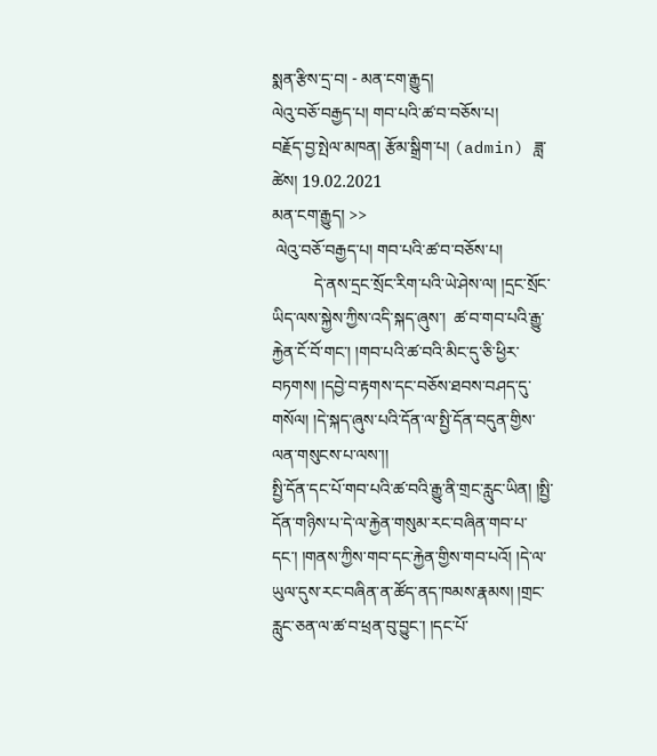སྨན་རྩིས་དྲ་བ། - མན་ངག་རྒྱུད།
ལེའུ་བཅོ་བརྒྱད་པ། གབ་པའི་ཚ་བ་བཅོས་པ།
བརྗོད་བྱ་སྤེལ་མཁན། རྩོམ་སྒྲིག་པ། (admin) ཟླ་ཚེས། 19.02.2021
མན་ངག་རྒྱུད། >>
 ལེའུ་བཅོ་བརྒྱད་པ། གབ་པའི་ཚ་བ་བཅོས་པ།
          དེ་ནས་དྲང་སྲོང་རིག་པའི་ཡེ་ཤེས་ལ། །དྲང་སྲོང་ཡིད་ལས་སྐྱེས་ཀྱིས་འདི་སྐད་ཞུས་།  ཚ་བ་གབ་པའི་རྒྱུ་རྐྱེན་ངོ་བོ་གང་། །གབ་པའི་ཚ་བའི་མིང་དུ་ཅི་ཕྱིར་བཏགས། །དབྱེ་བ་རྟགས་དང་བཅོས་ཐབས་བཤད་དུ་གསོལ། །དེ་སྐད་ཞུས་པའི་དོན་ལ་སྤྱི་དོན་བདུན་གྱིས་ལན་གསུངས་པ་ལས་།།
སྤྱི་དོན་དང་པོ་གབ་པའི་ཚ་བའི་རྒྱུ་ནི་གྲང་རླུང་ཡིན། །སྤྱི་དོན་གཉིས་པ་དེ་ལ་རྐྱེན་གསུམ་རང་བཞིན་གབ་པ་དང་། །གནས་ཀྱིས་གབ་དང་རྐྱེན་གྱིས་གབ་པའོ། །དེ་ལ་ཡུལ་དུས་རང་བཞིན་ན་ཚོད་ནད་ཁམས་རྣམས། །གྲང་རླུང་ཅན་ལ་ཚ་བ་ཕྲན་བུ་བྱུང་། །དང་པོ་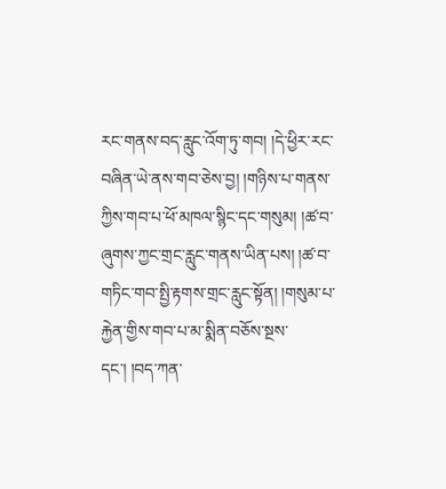རང་གནས་བད་རླུང་འོག་ཏུ་གབ། །དེ་ཕྱིར་རང་བཞིན་ཡེ་ནས་གབ་ཅེས་བྱ། །གཉིས་པ་གནས་ཀྱིས་གབ་པ་ཕོ་མཁལ་སྙིང་དང་གསུམ། །ཚ་བ་ཞུགས་ཀྱང་གྲང་རླུང་གནས་ཡིན་པས། །ཚ་བ་གཏིང་གབ་སྤྱི་རྟགས་གྲང་རླུང་སྟོན། །གསུམ་པ་རྐྱེན་གྱིས་གབ་པ་མ་སྨིན་བཅོས་སྔས་དང་། །བད་ཀན་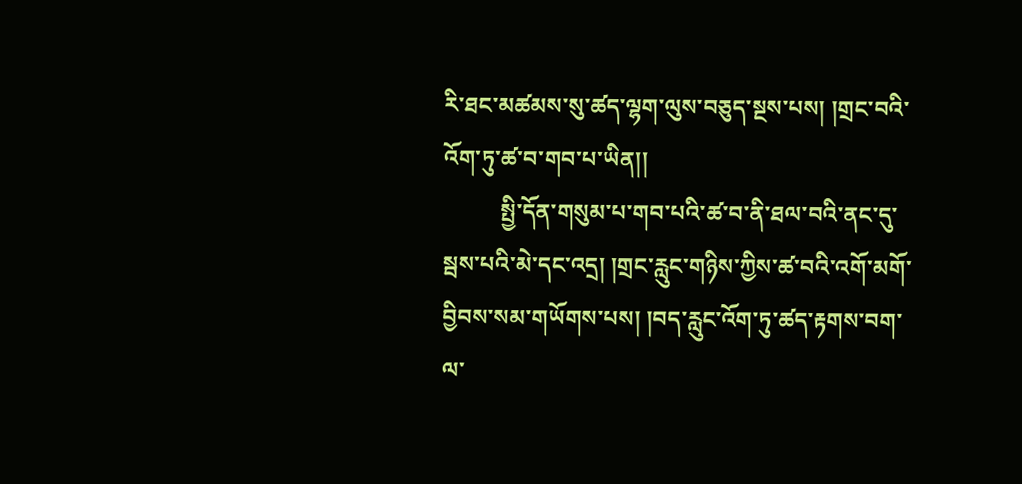རི་ཐང་མཚམས་སུ་ཚད་ལྷག་ལུས་བཅུད་སྔས་པས། །གྲང་བའི་འོག་ཏུ་ཚ་བ་གབ་པ་ཡིན།།
          སྤྱི་དོན་གསུམ་པ་གབ་པའི་ཚ་བ་ནི་ཐལ་བའི་ནང་དུ་སྦས་པའི་མེ་དང་འདྲ། །གྲང་རླུང་གཉིས་ཀྱིས་ཚ་བའི་འགོ་མགོ་བྱིབས་སམ་གཡོགས་པས། །བད་རླུང་འོག་ཏུ་ཚད་རྟགས་བག་ལ་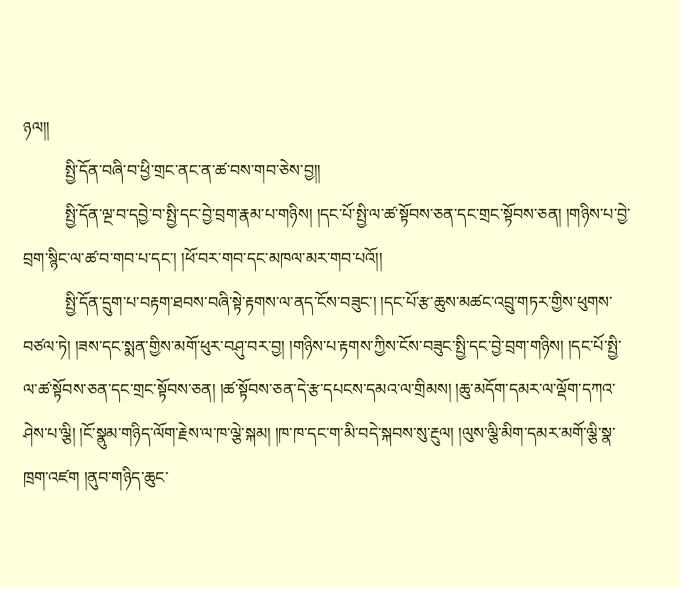ཉལ།།
          སྤྱི་དོན་བཞི་བ་ཕྱི་གྲང་ནང་ན་ཚ་བས་གབ་ཅེས་བྱ།།
          སྤྱི་དོན་ལྔ་བ་དབྱེ་བ་སྤྱི་དང་བྱེ་བྲག་རྣམ་པ་གཉིས། །དང་པོ་སྤྱི་ལ་ཚ་སྟོབས་ཅན་དང་གྲང་སྟོབས་ཅན། །གཉིས་པ་བྱེ་བྲག་སྙིང་ལ་ཚ་བ་གབ་པ་དང་། །ཕོ་བར་གབ་དང་མཁལ་མར་གབ་པའོ།།
          སྤྱི་དོན་དྲུག་པ་བརྟག་ཐབས་བཞི་སྟེ་རྟགས་ལ་ནད་ངོས་བཟུང་། །དང་པོ་རྩ་ཆུས་མཚང་འབྲུ་གཏར་གྱིས་ཕུགས་བཙལ་ཏེ། །ཟས་དང་སྨན་གྱིས་མགོ་ཕུར་བཤུ་བར་བྱ། །གཉིས་པ་རྟགས་ཀྱིས་ངོས་བཟུང་སྤྱི་དང་བྱེ་བྲག་གཉིས། །དང་པོ་སྤྱི་ལ་ཚ་སྟོབས་ཅན་དང་གྲང་སྟོབས་ཅན། །ཚ་སྟོབས་ཅན་དེ་རྩ་དཔངས་དམའ་ལ་གྲིམས། །ཆུ་མདོག་དམར་ལ་ལྡོག་དཀའ་ཤེས་པ་ལྕི། །ངོ་སྣུམ་གཉིད་ལོག་རྗེས་ལ་ཁ་ལྕེ་སྐམ། །ཁ་ཁ་དང་ག་མི་བདེ་སྐབས་སུ་རྔུལ། །ལུས་ལྕི་མིག་དམར་མགོ་ལྕི་སྣ་ཁྲག་འཛག །ནུབ་གཉིད་ཆུང་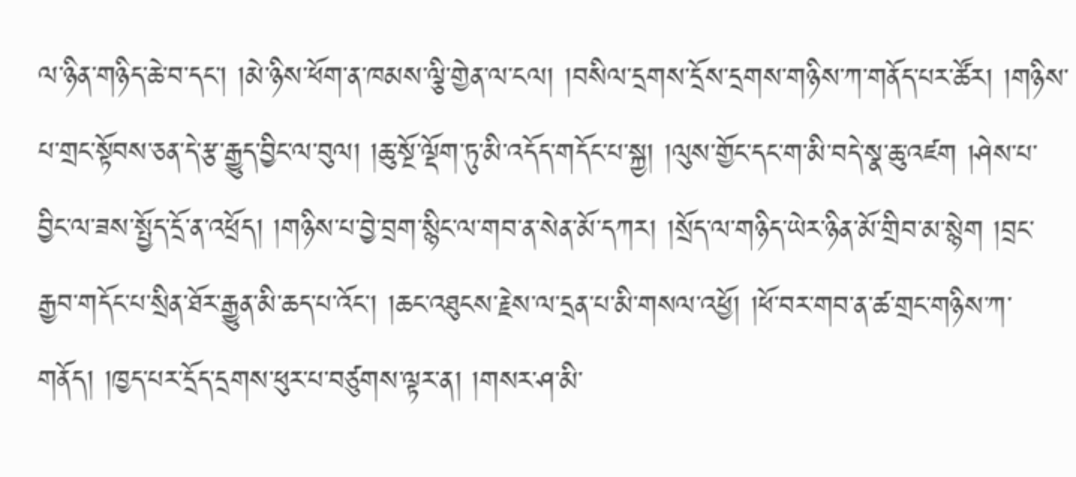ལ་ཉིན་གཉིད་ཆེ་བ་དང་། །མེ་ཉིས་ཕོག་ན་ཁམས་ལྕི་གྱེན་ལ་ངལ། །བསིལ་དྲགས་དྲོས་དྲགས་གཉིས་ཀ་གནོད་པར་ཚོར། །གཉིས་པ་གྲང་སྟོབས་ཅན་དེ་རྩ་རྒྱུད་བྱིང་ལ་བུལ། །ཆུ་སྔོ་ལྡོག་ཏུ་མི་འདོད་གདོང་པ་སྐྱ། །ལུས་གྱོང་དང་ག་མི་བདེ་སྣ་ཆུ་འཛག །ཤེས་པ་བྱིང་ལ་ཟས་སྤྱོད་དྲོ་ན་འཕྲོད། །གཉིས་པ་བྱེ་བྲག་སྙིང་ལ་གབ་ན་སེན་མོ་དཀར། །སྲོད་ལ་གཉིད་ཡེར་ཉིན་མོ་གྲིབ་མ་སྙེག །བྲང་རྒྱབ་གདོང་པ་སྲིན་ཐོར་རྒྱུན་མི་ཆད་པ་འོང་། །ཆང་འཐུངས་རྗེས་ལ་དྲན་པ་མི་གསལ་འཕྱོ། །ཕོ་བར་གབ་ན་ཚ་གྲང་གཉིས་ཀ་གནོད། །ཁྱད་པར་དྲོད་དྲགས་ཕུར་པ་བཙུགས་ལྟར་ན། །གསར་ཤ་མི་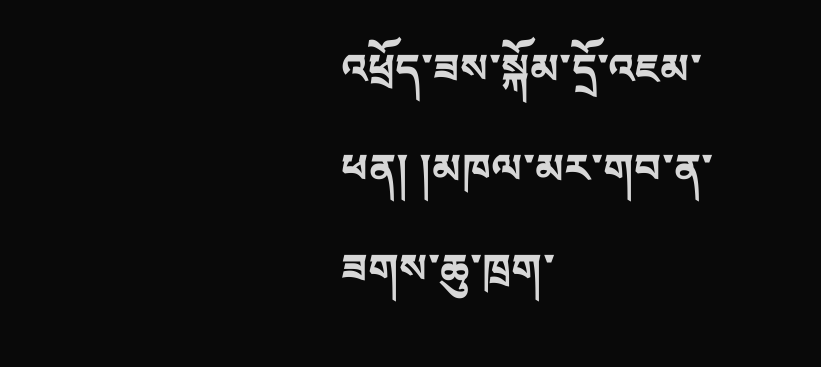འཕྲོད་ཟས་སྐོམ་དྲོ་འཇམ་ཕན། །མཁལ་མར་གབ་ན་ཟགས་ཆུ་ཁྲག་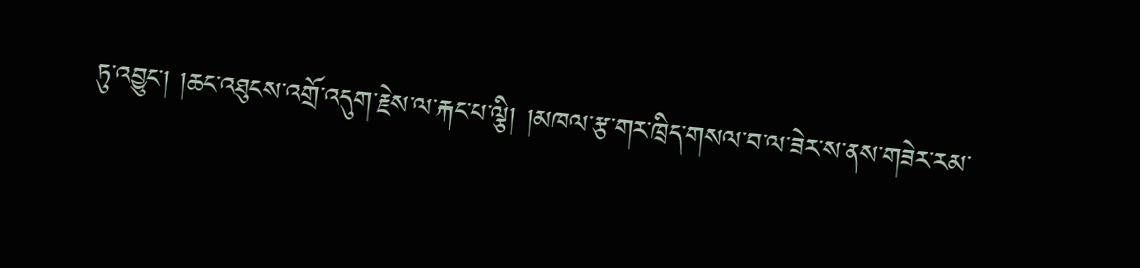ཏུ་འབྱུང་། །ཆང་འཐུངས་འགྲོ་འདུག་རྗེས་ལ་རྐང་པ་ལྕི། །མཁལ་རྩ་གར་ཁྲིད་གསལ་བ་ལ་ཟེར་ས་ནས་གཟེར་རམ་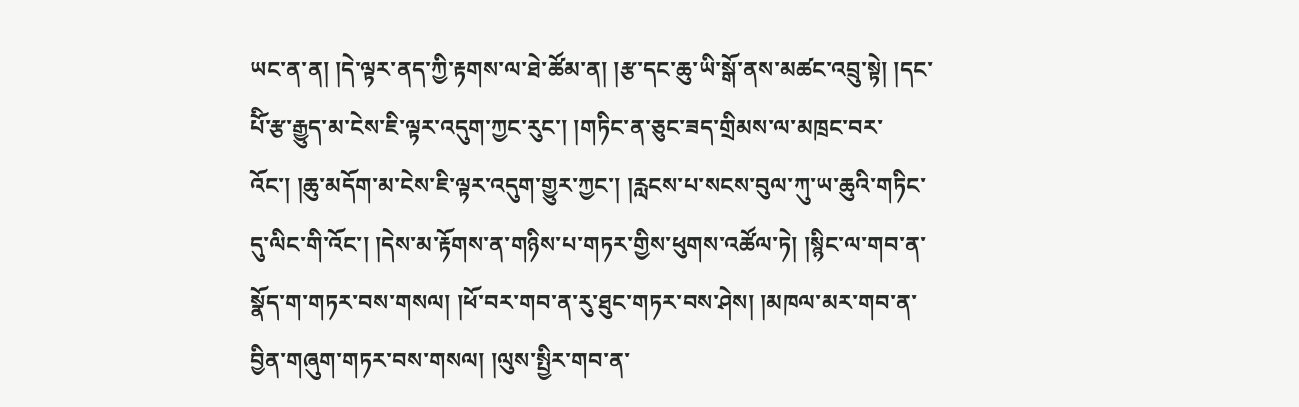ཡང་ན་ན། །དེ་ལྟར་ནད་ཀྱི་རྟགས་ལ་ཐེ་ཚོམ་ན། །རྩ་དང་ཆུ་ཡི་སྒོ་ནས་མཚང་འབྲུ་སྟེ། །དང་པོི་རྩ་རྒྱུད་མ་ངེས་ཇི་ལྟར་འདུག་ཀྱང་རུང་། །གཏིང་ན་ཅུང་ཟད་གྲིམས་ལ་མཁྲང་བར་འོང་། །ཆུ་མདོག་མ་ངེས་ཇི་ལྟར་འདུག་གྱུར་ཀྱང་། །རླངས་པ་སངས་བུལ་ཀུ་ཡ་ཆུའི་གཏིང་དུ་ལིང་གི་འོང་། །དེས་མ་རྟོགས་ན་གཉིས་པ་གཏར་གྱིས་ཕུགས་འཚོལ་ཏེ། །སྙིང་ལ་གབ་ན་སྣོད་ག་གཏར་བས་གསལ། །ཕོ་བར་གབ་ན་རུ་ཐུང་གཏར་བས་ཤེས། །མཁལ་མར་གབ་ན་བྱིན་གཞུག་གཏར་བས་གསལ། །ལུས་སྤྱིར་གབ་ན་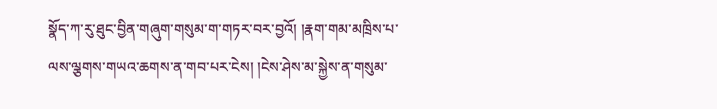སྣོད་ཀ་རུ་ཐུང་བྱིན་གཞུག་གསུམ་ག་གཏར་བར་བྱའོ། །རྣག་གམ་མཁྲིས་པ་ལས་ལྕགས་གཡའ་ཆགས་ན་གབ་པར་ངེས། །ངེས་ཤེས་མ་སྐྱེས་ན་གསུམ་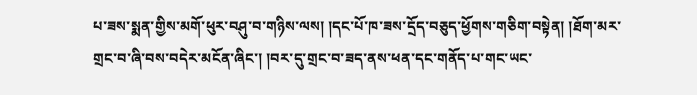པ་ཟས་སྨན་གྱིས་མགོ་ཕུར་བཤུ་བ་གཉིས་ལས། །དང་པོ་ཁ་ཟས་དྲོད་བཅུད་ཕྱོགས་གཅིག་བསྟེན། །ཐོག་མར་གྲང་བ་ཞི་བས་བདེར་མངོན་ཞིང་། །བར་དུ་གྲང་བ་ཟད་ནས་ཕན་དང་གནོད་པ་གང་ཡང་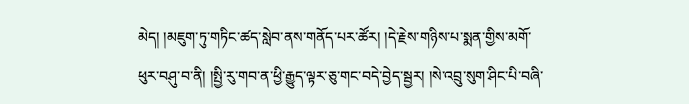མེད། །མཇུག་ཏུ་གཏིང་ཚད་སླེབ་ནས་གནོད་པར་ཚོར། །དེ་རྗེས་གཉིས་པ་སྨན་གྱིས་མགོ་ཕུར་བཤུ་བ་ནི། །སྤྱི་རུ་གབ་ན་ཕྱི་རྒྱུད་ལྟར་ཅུ་གང་བདེ་བྱེད་སྦྱར། །སེ་འབྲུ་སུག་ཤིང་པི་བཞི་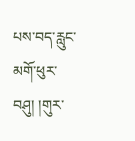པས་བད་རླུང་མགོ་ཕུར་བཤུ། །གུར་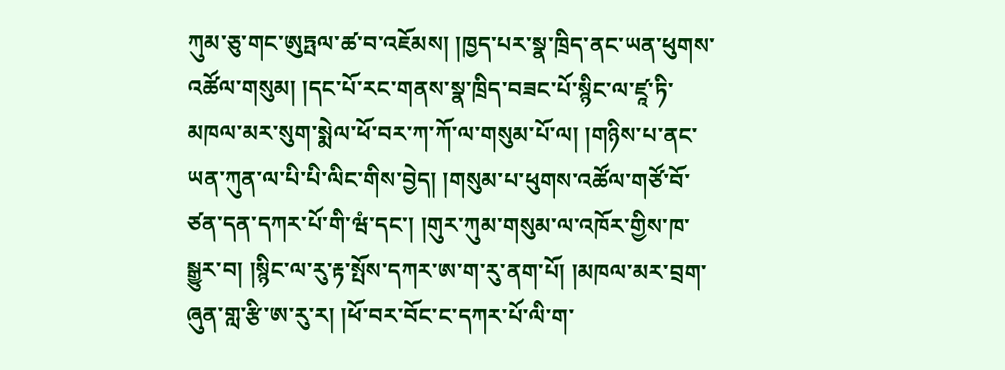ཀུམ་ཅུ་གང་ཨུཏྤལ་ཚ་བ་འཇོམས། །ཁྱད་པར་སྣ་ཁྲིད་ནང་ཡན་ཕུགས་འཚོལ་གསུམ། །དང་པོ་རང་གནས་སྣ་ཁྲིད་བཟང་པོ་སྙིང་ལ་ཛཱ་ཏི་མཁལ་མར་སུག་སྨེལ་ཕོ་བར་ཀ་ཀོ་ལ་གསུམ་པོ་ལ། །གཉིས་པ་ནང་ཡན་ཀུན་ལ་པི་པི་ལིང་གིས་བྱེད། །གསུམ་པ་ཕུགས་འཚོལ་གཙོ་བོ་ཙན་དན་དཀར་པོ་གི་ཝཾ་དང་། །གུར་ཀུམ་གསུམ་ལ་འཁོར་གྱིས་ཁ་སྒྱུར་བ། །སྙིང་ལ་རུ་རྟ་སྤོས་དཀར་ཨ་ག་རུ་ནག་པོ། །མཁལ་མར་བྲག་ཞུན་གླ་རྩི་ཨ་རུ་ར། །ཕོ་བར་བོང་ང་དཀར་པོ་ལི་ག་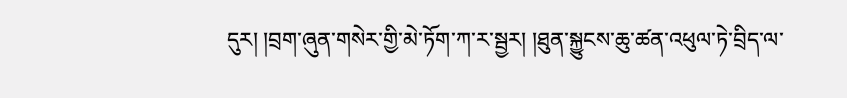དུར། །བྲག་ཞུན་གསེར་གྱི་མེ་ཏོག་ཀ་ར་སྦྱར། །ཐུན་སྐྱུངས་ཆུ་ཚན་འཕུལ་ཏེ་བྲིད་ལ་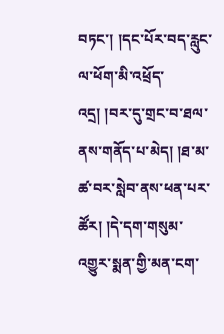བཏང་། །དང་པོར་བད་རླུང་ལ་ཕོག་མི་འཕྲོད་འདྲ། །བར་དུ་གྲང་བ་ཐལ་ནས་གནོད་པ་མེད། །ཐ་མ་ཚ་བར་སླེབ་ནས་ཕན་པར་ཚོར། །དེ་དག་གསུམ་འགྱུར་སྨན་གྱི་མན་ངག་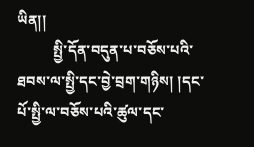ཡིན།།
          སྤྱི་དོན་བདུན་པ་བཅོས་པའི་ཐབས་ལ་སྤྱི་དང་བྱེ་བྲག་གཉིས། །དང་པོ་སྤྱི་ལ་བཅོས་པའི་ཚུལ་དང་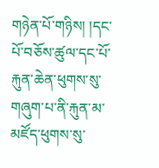གཉེན་པོ་གཉིས། །དང་པོ་བཅོས་ཚུལ་དང་པོ་རྐུན་ཆེན་ཕུགས་སུ་གཞུག་པ་ནི་རྐུན་མ་མཛོད་ཕུགས་སུ་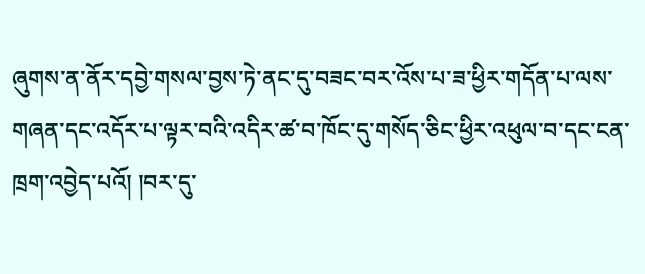ཞུགས་ན་ནོར་དབྱེ་གསལ་བྱས་ཏེ་ནང་དུ་བཟང་བར་འོས་པ་ཟ་ཕྱིར་གདོན་པ་ལས་གཞན་དང་འདོར་པ་ལྟར་བའི་འདིར་ཚ་བ་ཁོང་དུ་གསོད་ཅིང་ཕྱིར་འཕུལ་བ་དང་ངན་ཁྲག་འབྱེད་པའོ། །བར་དུ་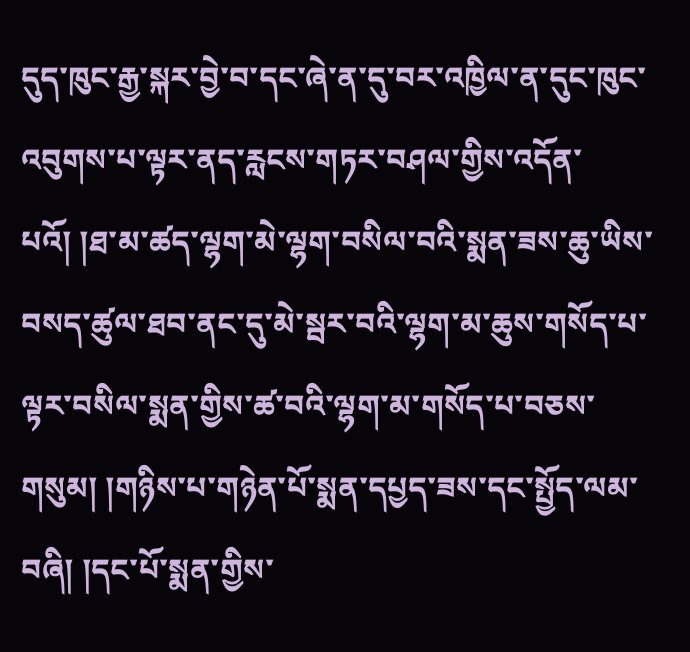དུད་ཁུང་རྒྱ་སྐར་བྱེ་བ་དང་ཞེ་ན་དུ་བར་འཁྱིལ་ན་དུང་ཁུང་འབུགས་པ་ལྟར་ནད་རླངས་གཏར་བཤལ་གྱིས་འདོན་པའོ། །ཐ་མ་ཚད་ལྷག་མེ་ལྷག་བསིལ་བའི་སྨན་ཟས་ཆུ་ཡིས་བསད་ཚུལ་ཐབ་ནང་དུ་མེ་སྦར་བའི་ལྷག་མ་ཆུས་གསོད་པ་ལྟར་བསིལ་སྨན་གྱིས་ཚ་བའི་ལྷག་མ་གསོད་པ་བཅས་གསུམ། །གཉིས་པ་གཉེན་པོ་སྨན་དཔྱད་ཟས་དང་སྤྱོད་ལམ་བཞི། །དང་པོ་སྨན་གྱིས་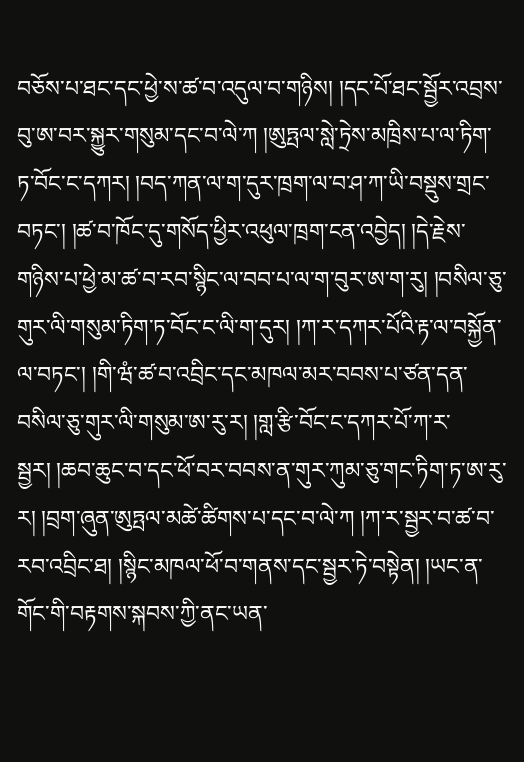བཅོས་པ་ཐང་དང་ཕྱེ་ས་ཚ་བ་འདུལ་བ་གཉིས། །དང་པོ་ཐང་སྦྱོར་འབྲས་བུ་ཨ་བར་སྐྱུར་གསུམ་དང་བ་ལེ་ཀ །ཨུཏྤལ་སླེ་ཏྲེས་མཁྲིས་པ་ལ་ཏིག་ཏ་བོང་ང་དཀར། །བད་ཀན་ལ་ག་དུར་ཁྲག་ལ་བ་ཤ་ཀ་ཡི་བསྡུས་གྲང་བཏང་། །ཚ་བ་ཁོང་དུ་གསོད་ཕྱིར་འཕུལ་ཁྲག་ངན་འབྱེད། །དེ་རྗེས་གཉིས་པ་ཕྱེ་མ་ཚ་བ་རབ་སྙིང་ལ་བབ་པ་ལ་ག་བུར་ཨ་ག་རུ། །བསིལ་ཅུ་གུར་ལི་གསུམ་ཏིག་ཏ་བོང་ང་ལི་ག་དུར། །ཀ་ར་དཀར་པོའི་རྟ་ལ་བསྐྱོན་ལ་བཏང་། །གི་ཝཾ་ཚ་བ་འབྲིང་དང་མཁལ་མར་བབས་པ་ཙན་དན་བསིལ་ཅུ་གུར་ལི་གསུམ་ཨ་རུ་ར། །གླ་རྩི་བོང་ང་དཀར་པོ་ཀ་ར་སྦྱར། །ཆབ་ཆུང་བ་དང་ཕོ་བར་བབས་ན་གུར་ཀུམ་ཅུ་གང་ཏིག་ཏ་ཨ་རུ་ར། །བྲག་ཞུན་ཨུཏྤལ་མཚེ་ཚིགས་པ་དང་བ་ལེ་ཀ །ཀ་ར་སྦྱར་བ་ཚ་བ་རབ་འབྲིང་ཐ། །སྙིང་མཁལ་ཕོ་བ་གནས་དང་སྦྱར་ཏེ་བསྟེན། །ཡང་ན་གོང་གི་བརྟགས་སྐབས་ཀྱི་ནང་ཡན་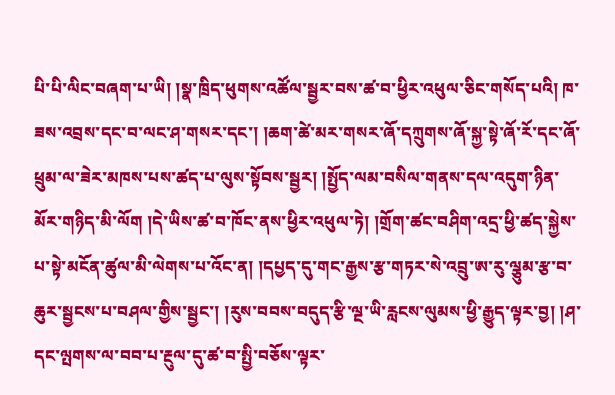པི་པི་ལིང་བཞག་པ་ཡི། །སྣ་ཁྲིད་ཕུགས་འཚོལ་སྦྱར་བས་ཚ་བ་ཕྱིར་འཕུལ་ཅིང་གསོད་པའི། ཁ་ཟས་འབྲས་དང་བ་ལང་ཤ་གསར་དང་། །ཆག་ཚེ་མར་གསར་ཞོ་དཀྲུགས་ཞོ་སྐྱ་སྟེ་ཞོ་རོ་དང་ཞོ་ཕྲུམ་ལ་ཟེར་མཁས་པས་ཚད་པ་ལུས་སྟོབས་སྦྱར། །སྤྱོད་ལམ་བསིལ་གནས་དལ་འདུག་ཉིན་མོར་གཉིད་མི་ལོག །དེ་ཡིས་ཚ་བ་ཁོང་ནས་ཕྱིར་འཕུལ་ཏེ། །གྲོག་ཚང་བཤིག་འདྲ་ཕྱི་ཚད་སྐྱེས་པ་སྟེ་མངོན་ཚུལ་མི་ལེགས་པ་འོང་ན། །དཔྱད་དུ་གང་རྒྱས་རྩ་གཏར་སེ་འབྲུ་ཨ་རུ་ལྕུམ་རྩ་བ་ཆུར་སྦྱངས་པ་བཤལ་གྱིས་སྦྱང་། །རུས་བབས་བདུད་རྩི་ལྔ་ཡི་རླངས་ལུམས་ཕྱི་རྒྱུད་ལྟར་བྱ། །ཤ་དང་ལྤགས་ལ་བབ་པ་རྔུལ་དུ་ཚ་བ་སྤྱི་བཅོས་ལྟར་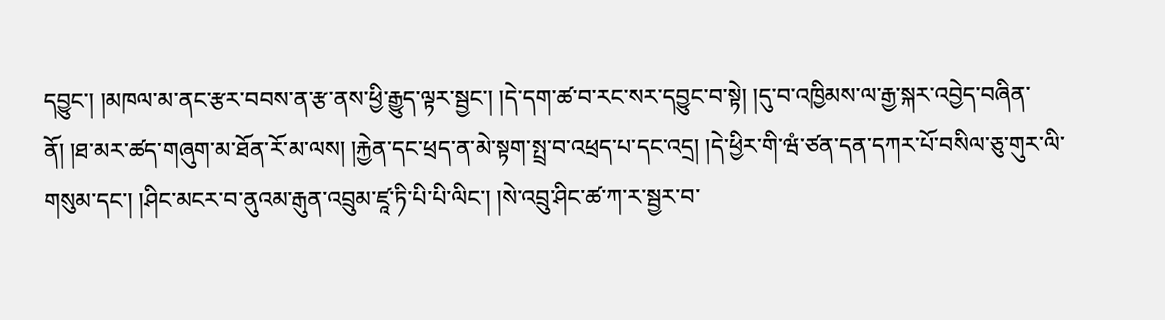དབྱུང་། །མཁལ་མ་ནང་རྩར་བབས་ན་རྩ་ནས་ཕྱི་རྒྱུད་ལྟར་སྦྱང་། །དེ་དག་ཚ་བ་རང་སར་དབྱུང་བ་སྟེ། །དུ་བ་འཁྱིམས་ལ་རྒྱ་སྐར་འབྱེད་བཞིན་ནོ། །ཐ་མར་ཚད་གཞུག་མ་ཐོན་རོ་མ་ལས། །རྐྱེན་དང་ཕྲད་ན་མེ་སྟག་སྤྲ་བ་འཕྲད་པ་དང་འདྲ། །དེ་ཕྱིར་གི་ཝཾ་ཙན་དན་དཀར་པོ་བསིལ་ཅུ་གུར་ལི་གསུམ་དང་། །ཤིང་མངར་བ་ནུའམ་རྒུན་འབྲུམ་ཛཱ་ཏི་པི་པི་ལིང་། །སེ་འབྲུ་ཤིང་ཚ་ཀ་ར་སྦྱར་བ་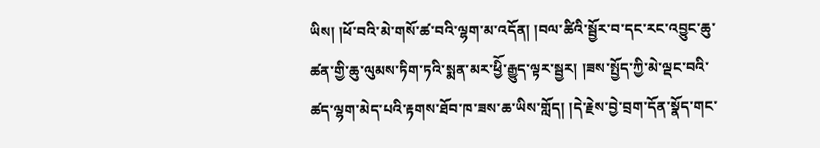ཡིས། །ཕོ་བའི་མེ་གསོ་ཚ་བའི་ལྷག་མ་འདོན། །བལ་ཚིའི་སྦྱོར་བ་དང་རང་འབྱུང་ཆུ་ཚན་གྱི་ཆུ་ལུམས་ཏིག་ཏའི་སྨན་མར་ཕྱིོ་རྒྱུད་ལྟར་སྦྱར། །ཟས་སྤྱོད་ཀྱི་མེ་ལྡང་བའི་ཚད་ལྷག་མེད་པའི་རྟགས་ཐོབ་ཁ་ཟས་ཆ་ཡིས་གློད། །དེ་རྗེས་བྱེ་བྲག་དོན་སྣོད་གང་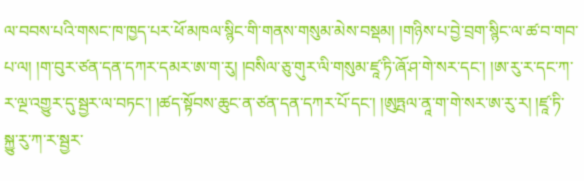ལ་བབས་པའི་གསང་ཁ་ཁྱད་པར་ཕོ་མཁལ་སྙིང་གི་གནས་གསུམ་མེས་བསྡམ། །གཉིས་པ་བྱེ་བྲག་སྙིང་ལ་ཚ་བ་གབ་པ་ལ། །ག་བུར་ཙན་དན་དཀར་དམར་ཨ་ག་རུ། །བསིལ་ཅུ་གུར་ལི་གསུམ་ཛཱ་ཏི་ཞོ་ཤ་གེ་སར་དང་། །ཨ་རུ་ར་དང་ཀ་ར་ལྔ་འགྱུར་དུ་སྦྱར་ལ་བཏང་། །ཚད་སྟོབས་ཆུང་ན་ཙན་དན་དཀར་པོ་དང་། །ཨུཏྤལ་ནཱ་ག་གེ་སར་ཨ་རུ་ར། །ཛཱ་ཏི་སྐྱུ་རུ་ཀ་ར་སྦྱར་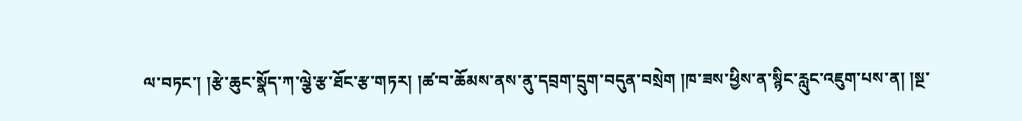ལ་བཏང་། །རྩེ་ཆུང་སྣོད་ཀ་ལྕེ་རྩ་ཐོང་རྩ་གཏར། །ཚ་བ་ཆོམས་ནས་ནུ་དབྲག་དྲུག་བདུན་བསྲེག །ཁ་ཟས་ཕྱིས་ན་སྙིང་རླུང་འཇུག་པས་ན། །སྔ་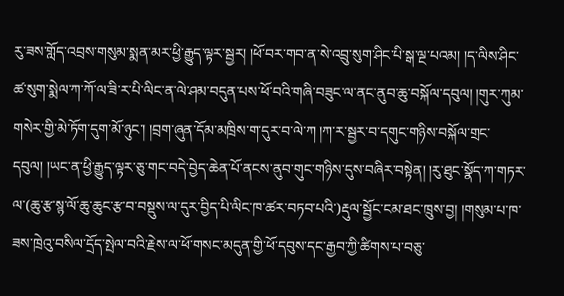རུ་ཟས་གློད་འབྲས་གསུམ་སྨན་མར་ཕྱི་རྒྱུད་ལྟར་སྦྱར། །ཕོ་བར་གབ་ན་སེ་འབྲུ་སུག་ཤིང་པི་སྒ་ལྔ་པའམ། །ད་ལིས་ཤིང་ཚ་སུག་སྨེལ་ཀ་ཀོ་ལ་ཟི་ར་པི་ལིང་ན་ལེ་ཤམ་བདུན་པས་ཕོ་བའི་གཞི་བཟུང་ལ་ནང་ནུབ་ཆུ་བསྐོལ་དབུལ། །གུར་ཀུམ་གསེར་གྱི་མེ་ཏོག་དུག་མོ་ཉུང་། །བྲག་ཞུན་དོམ་མཁྲིས་ག་དུར་བ་ལེ་ཀ །ཀ་ར་སྦྱར་བ་དགུང་གཉིས་བསྐོལ་གྲང་དབུལ། །ཡང་ན་ཕྱི་རྒྱུད་ལྟར་ཅུ་གང་བདེ་བྱེད་ཆེན་པོ་ནངས་ནུབ་གུང་གཉིས་དུས་བཞིར་བསྟེན། །རུ་ཐུང་སྣོད་ཀ་གཏར་ལ་(ཆུ་རྩ་སྙ་ལོ་ཆུ་ཆུང་རྩ་བ་བསྡུས་ལ་དུར་བྱིད་པི་ལིང་ཁ་ཚར་བཏབ་པའི་)རྡུལ་སྦྱོང་ངམ་ཐང་ཁྲུས་བྱ། །གསུམ་པ་ཁ་ཟས་ཁྲེའུ་བསིལ་དྲོད་སྤེལ་བའི་རྗེས་ལ་ཕོ་གསང་མདུན་གྱི་ཕོ་དབུས་དང་རྒྱབ་ཀྱི་ཚིགས་པ་བཅུ་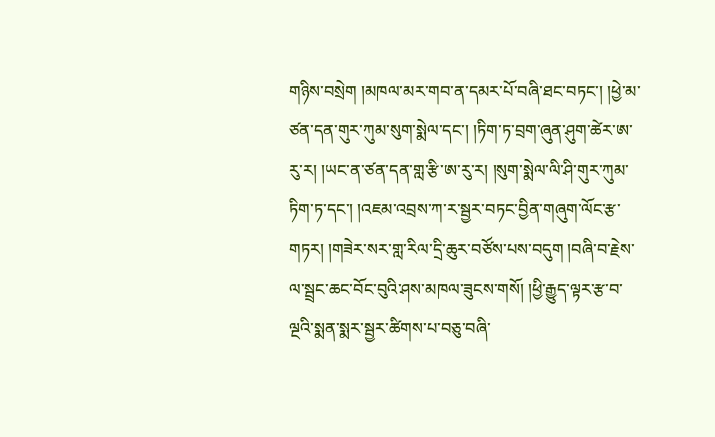གཉིས་བསྲེག །མཁལ་མར་གབ་ན་དམར་པོ་བཞི་ཐང་བཏང་། །ཕྱེ་མ་ཙན་དན་གུར་ཀུམ་སུག་སྨེལ་དང་། །ཏིག་ཏ་བྲག་ཞུན་ཤུག་ཚེར་ཨ་རུ་ར། །ཡང་ན་ཙན་དན་གླ་རྩི་ཨ་རུ་ར། །སུག་སྨེལ་ལི་ཤི་གུར་ཀུམ་ཏིག་ཏ་དང་། །འཇམ་འབྲས་ཀ་ར་སྦྱར་བཏང་བྱིན་གཞུག་ལོང་རྩ་གཏར། །གཟེར་སར་གླ་རིལ་དྲི་ཆུར་བཙོས་པས་བདུག །བཞི་བ་རྗེས་ལ་སྦྲང་ཆང་བོང་བུའི་ཤས་མཁལ་ཟུངས་གསོ། །ཕྱི་རྒྱུད་ལྟར་རྩ་བ་ལྔའི་སྨན་སྨར་སྦྱར་ཚིགས་པ་བཅུ་བཞི་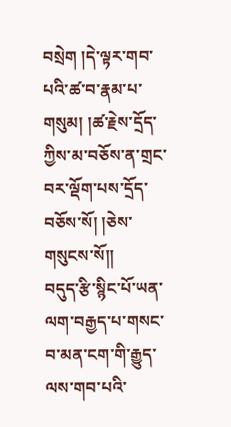བསྲེག །དེ་ལྟར་གབ་པའི་ཚ་བ་རྣམ་པ་གསུམ། །ཚ་རྗེས་དྲོད་ཀྱིས་མ་བཅོས་ན་གྲང་བར་ལྡོག་པས་དྲོད་བཅོས་སོ། །ཅེས་གསུངས་སོ།།
བདུད་རྩི་སྙིང་པོ་ཡན་ལག་བརྒྱད་པ་གསང་བ་མན་ངག་གི་རྒྱུད་ལས་གབ་པའི་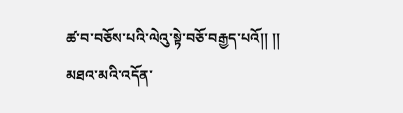ཚ་བ་བཅོས་པའི་ལེའུ་སྟེ་བཅོ་བརྒྱད་པའོ།། །།
མཐའ་མའི་འདོན་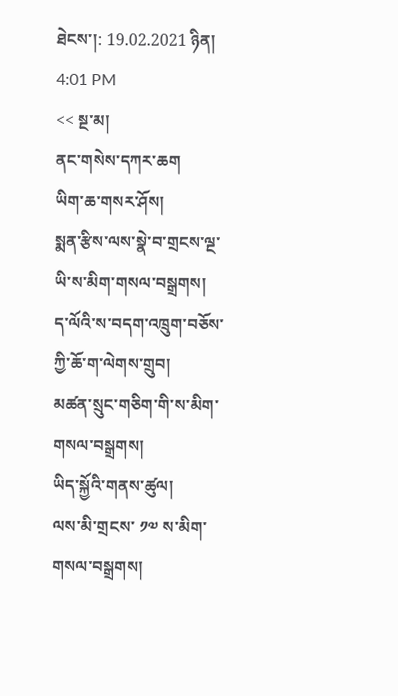ཐེངས་།: 19.02.2021 ཉིན། 4:01 PM
<< སྔ་མ།
ནང་གསེས་དཀར་ཆག
ཡིག་ཆ་གསར་ཤོས།
སྨན་རྩིས་ལས་སྣེ་བ་གྲངས་ལྔ་ཡི་ས་མིག་གསལ་བསྒྲགས།
ད་ལོའི་ས་བདག་འཁྲུག་བཅོས་ཀྱི་ཆོ་ག་ལེགས་གྲུབ།
མཚན་སྲུང་གཅིག་གི་ས་མིག་གསལ་བསྒྲགས།
ཡིད་སྐྱོའི་གནས་ཚུལ།
ལས་མི་གྲངས་ ༡༧ ས་མིག་གསལ་བསྒྲགས།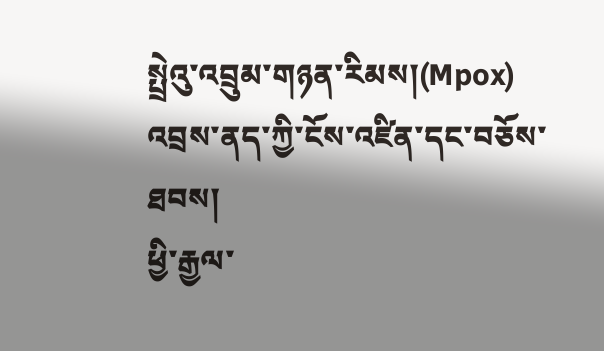སྤྲེའུ་འབྲུམ་གཉན་རིམས།(Mpox)
འབྲས་ནད་ཀྱི་ངོས་འཛིན་དང་བཅོས་ཐབས།
ཕྱི་རྒྱལ་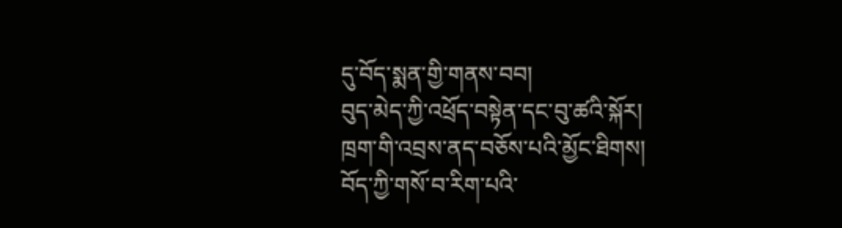དུ་བོད་སྨན་གྱི་གནས་བབ།
བུད་མེད་ཀྱི་འཕྲོད་བསྟེན་དང་བུ་ཚའི་སྐོར།
ཁྲག་གི་འབྲས་ནད་བཅོས་པའི་མྱོང་ཐིགས།
བོད་ཀྱི་གསོ་བ་རིག་པའི་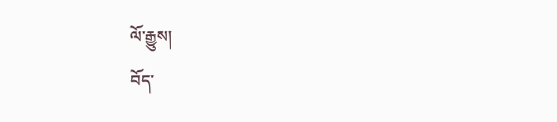ལོ་རྒྱུས།
བོད་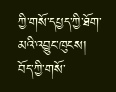ཀྱི་གསོ་དཔྱད་ཀྱི་ཐོག་མའི་འབྱུང་ཁུངས།
བོད་ཀྱི་གསོ་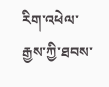རིག་འཕེལ་རྒྱས་ཀྱི་ཐབས་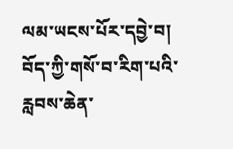ལམ་ཡངས་པོར་དབྱེ་བ།
བོད་ཀྱི་གསོ་བ་རིག་པའི་རླབས་ཆེན་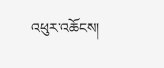འཕུར་འཆོངས།